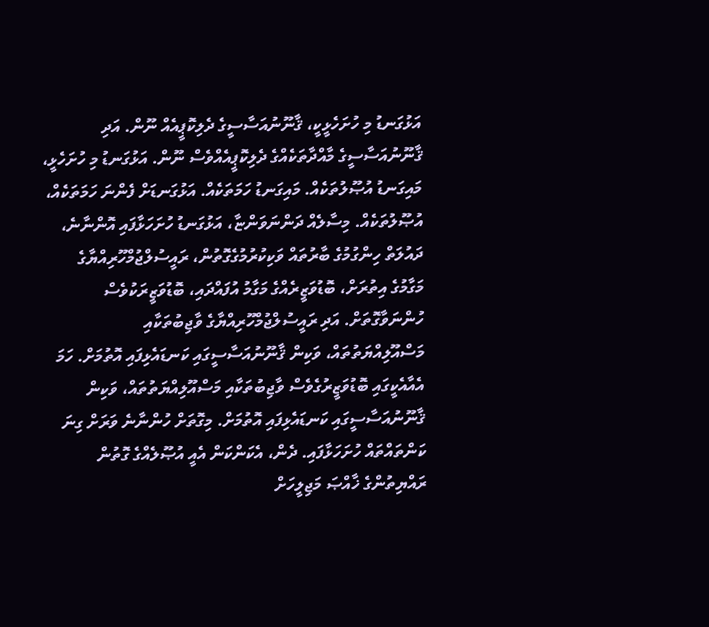އަޅުގަނޑު މި ހުށަހެޅީކީ، ޤާނޫނުއަސާސީގެ ދެލިކޮޕީއެއް ނޫން. އަދި ޤާނޫނުއަސާސީގެ މާއްދާތަކެއްގެ ދެލިކޮޕީއެއްވެސް ނޫން. އަޅުގަނޑު މި ހުށަހެޅީ، މައިގަނޑު އުޞޫލުތަކެއް. މައިގަނޑު ހަމަތަކެއް. އަޅުގަނޑަށް ފެންނަ ހަމަތަކެއް، އުޞޫލުތަކެއް. މިސާލެއް ދަންނަވަންޏާ، އަޅުގަނޑު ހުށަހަޅާފައި އޮންނާނެ، ދައުލަތް ހިންގުމުގެ ބާރުތައް ވަކިކުރުމުގެގޮތުން، ރައީސުލްޖުމްހޫރިއްޔާގެ މަގާމުގެ އިތުރަށް، ބޮޑުވަޒީރެއްގެ މަގާމު އުފައްދައި، ބޮޑުވަޒީރަކުވެސް ހުންނަވާގޮތަށް. އަދި ރައީސުލްޖުމްހޫރިއްޔާގެ ވާޖިބުތަކާއި މަސްއޫލިއްޔަތުތައް، ވަކިން ޤާނޫނުއަސާސީގައި ކަނޑައެޅިފައި އޮތުމަށް. ހަމަ އެއާއެކީގައި ބޮޑުވަޒީރުގެވެސް ވާޖިބުތަކާއި މަސްއޫލިއްޔަތުތައް، ވަކިން ޤާނޫނުއަސާސީގައި ކަނޑައެޅިފައި އޮތުމަށް. މިގޮތަށް ހުންނާނެ ވަރަށް ގިނަ ކަންތައްތައް ހުށަހަޅާފައި. ދެން، އެކަންކަން އެއީ އުޞޫލެއްގެ ގޮތުން ރައްޔިތުންގެ ޚާއްޞަ މަޖިލީހަށް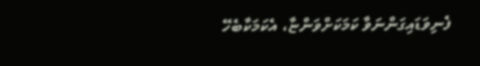ފެނިވަޑައިގަންނަވާ ކަމަކަށްވަންޏާ، އެކަމަކާބެހޭ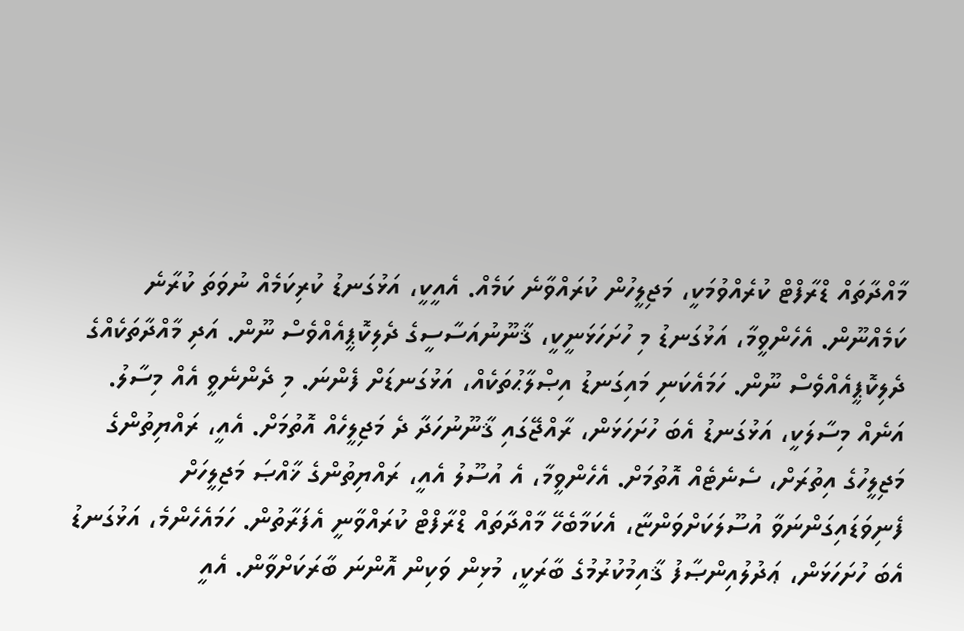މާއްދާތައް ޑްރާފްޓް ކުރެއްވުމަކީ، މަޖިލީހުން ކުރައްވާނެ ކަމެއް. އެއީކީ، އަޅުގަނޑު ކުރިކަމެއް ނުވަތަ ކުރާނެ ކަމެއްނޫން. އެހެންވީމާ، އަޅުގަނޑު މި ހުށަހަޅަނީކީ، ޤާނޫނުއަސާސީގެ ދެލިކޮޕީއެއްވެސް ނޫން. އަދި މާއްދާތަކެއްގެ ދެލިކޮޕީއެއްވެސް ނޫން. ހަމައެކަނި މައިގަނޑު އިޞްލާޙުތަކެއް، އަޅުގަނޑަށް ފެންނަ. މި ދެންނެވީ އެއް މިސާލު.
އަނެއް މިސާލަކީ، އަޅުގަނޑު އެބަ ހުށަހަޅަން، ރާއްޖޭގައި ޤާނޫނުހަދާ ދެ މަޖިލީހެއް އޮތުމަށް. އެއީ، ރައްޔިތުންގެ މަޖިލީހުގެ އިތުރަށް، ސެނެޓެއް އޮތުމަށް. އެހެންވީމާ، އެ އުސޫލު އެއީ، ރައްޔިތުންގެ ޚާއްޞަ މަޖިލީހަށް ފެނިވަޑައިގަންނަވާ އުސޫލަކަށްވަންޏާ، އެކަމާބެހޭ މާއްދާތައް ޑްރާފްޓް ކުރައްވާނީ އެފަރާތުން. ހަމައެހެންމެ، އަޅުގަނޑު އެބަ ހުށަހަޅަން، ޢަދުލުއިންޞާފު ޤާއިމުކުރުމުގެ ބާރަކީ، މުޅިން ވަކިން އޮންނަ ބާރަކަށްވާން. އެއީ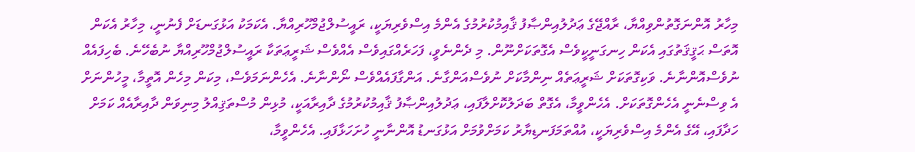މިހާރު އޮންނަގޮތުންވިއްޔާ، ރާއްޖޭގެ ޢަދުލުއިންޞާފު ޤާއިމުކުރުމުގެ އެންމެ އިސްވެރިޔަކީ، ރައީސުލްޖުމްހޫރިއްޔާ. އެކަމަކު އަޅުގަނޑަށް ފެނުނީ، މިހާރު އެކަން އޮތަސް ޙަޤީޤަތުގައި އެކަން ހިނގަނީކީވެސް އެގޮތަކަށްނޫން. މި ދެންނެވީ، ފަހަރެއްގައިވެސް އެއްވެސް ޝަރީޢަތަކާ ރައީސުލްޖުމްހޫރިއްޔާ ނުބެހޭނެ. ބެހިފައެއް ނުވެސްއޮންނާނެ. ވަކިގޮތަކަށް ޝަރީޢަތެއް ނިންމާކަށް ނުވެސްއަންގާނެ. އަންގާފައެއްވެސް ނޯންނާނެ. އެހެންނަމަވެސް، މިކަން މިހެން އޮތީމާ، މީހުންނަށް
އެ ވިސްނެނީ އެހެންގޮތަކަށް. އެހެންވީމާ، އެގޮތް ބަދަލުކޮށްލާފައި، ޢަދުލުއިންޞާފު ޤާއިމުކުރުމުގެ ދާއިރާއަކީ، މުޅިން މުސްތަޤިއްލު މިނިވަން ދާއިރާއެއް ކަމަށް ހަދާފައި، އޭގެ އެންމެ އިސްވެރިޔަކީ، އުއްތަމަފަނޑިޔާރު ކަމަށްވުމަށް އަޅުގަނޑު އޮންނާނީ ހުށަހަޅާފައި. އެހެންވީމާ،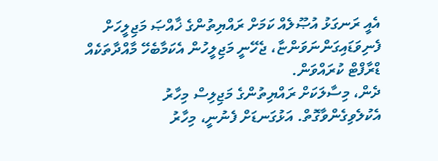އެއީ ރަނގަޅު އުޞޫލެއް ކަމަށް ރައްޔިތުންގެ ޚާއްޞަ މަޖިލީހަށް ފެނިވަޑައިގަންނަވަންޏާ، ޖެހޭނީ މަޖިލީހުން އެކަމާބެހޭ މާއްދާތަކެއް ޑްރާފްޓް ކުރައްވަން.
ދެން، މިސާލަކަށް ރައްޔިތުންގެ މަޖިލިސް މިހާރު އެކުލެވިގެންވާގޮތް. އަޅުގަނޑަށް ފެނުނީ، މިހާރު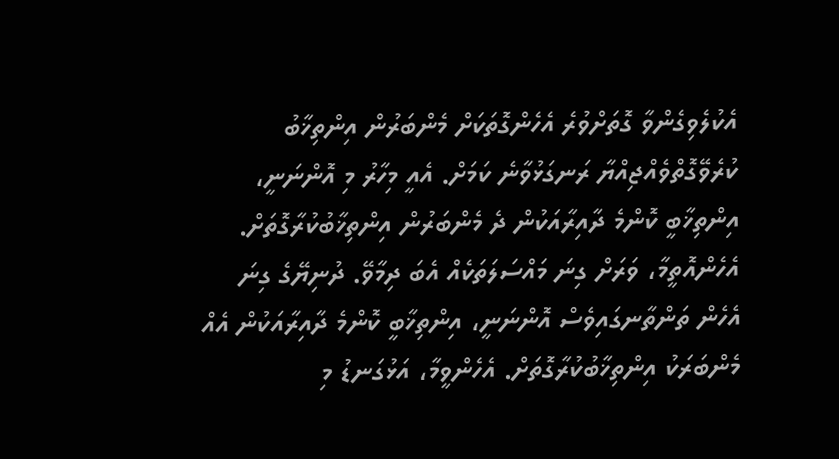އެކުލެވިގެންވާ ގޮތަށްވުރެ އެހެންގޮތަކަށް މެންބަރުން އިންތިޚާބު ކުރެވޭގޮތްވެއްޖިއްޔާ ރަނގަޅުވާނެ ކަމަށް. އެއީ މިހާރު މި އޮންނަނީ، އިންތިޚާބީ ކޮންމެ ދާއިރާއަކުން ދެ މެންބަރުން އިންތިޚާބުކުރާގޮތަށް. އެހެންއޮތީމާ، ވަރަށް ގިނަ މައްސަލަތަކެއް އެބަ ދިމާވޭ. ދުނިޔޭގެ ގިނަ އެހެން ތަންތާނގައިވެސް އޮންނަނީ، އިންތިޚާބީ ކޮންމެ ދާއިރާއަކުން އެއް މެންބަރަކު އިންތިޚާބުކުރާގޮތަށް. އެހެންވީމާ، އަޅުގަނޑު މި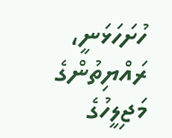ހުށަހަޅަނީ، ރައްޔިތުންގެ މަޖިލީހުގެ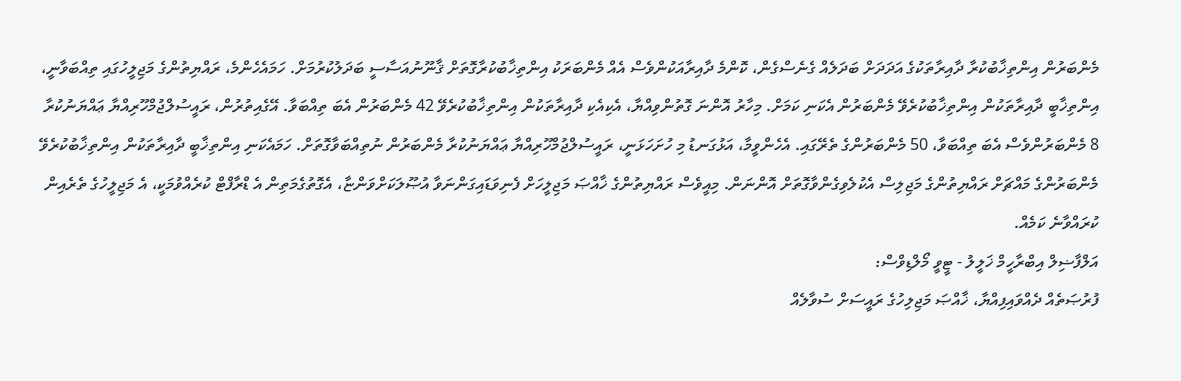މެންބަރުން އިންތިޚާބުކުރާ ދާއިރާތަކުގެ އަދަދަށް ބަދަލެއް ގެނެސްގެން، ކޮންމެ ދާއިރާއަކުންވެސް އެއް މެންބަރަކު އިންތިޚާބުކުރާގޮތަށް ޤާނޫނުއަސާސީ ބަދަލުކުރުމަށް. ހަމައެހެންމެ، ރައްޔިތުންގެ މަޖިލީހުގައި ތިއްބަވާނީ، އިންތިޚާބީ ދާއިރާތަކުން އިންތިޚާބުކުރެވޭ މެންބަރުން އެކަނި ކަމަށް. މިހާރު އޮންނަ ގޮތުންވިއްޔާ، އެކިއެކި ދާއިރާތަކުން އިންތިޚާބުކުރެވޭ 42 މެންބަރުން އެބަ ތިއްބަވާ. އޭގެއިތުރުން، ރައީސުލްޖުމްހޫރިއްޔާ ޢައްޔަނުކުރާ 8 މެންބަރުންވެސް އެބަ ތިއްބަވާ، 50 މެންބަރުންގެ ތެރޭގައި. އެހެންވީމާ، އަޅުގަނޑު މި ހުށަހަޅަނީ، ރައީސުލްޖުމްހޫރިއްޔާ ޢައްޔަނުކުރާ މެންބަރުން ނުތިއްބަވާގޮތަށް. ހަމައެކަނި އިންތިޚާބީ ދާއިރާތަކުން އިންތިޚާބުކުރެވޭ މެންބަރުންގެ މައްޗަށް ރައްޔިތުންގެ މަޖިލިސް އެކުލެވިގެންވާގޮތަށް އޮންނަން. މިއީވެސް ރައްޔިތުންގެ ޚާއްޞަ މަޖިލީހަށް ފެނިވަޑައިގަންނަވާ އުޞޫލަކަށްވަންޏާ، އެގޮތުގެމަތިން އެ ޑްރާފްޓް ކުރެއްވުމަކީ، އެ މަޖިލީހުގެ ތެރެއިން ކުރައްވާނެ ކަމެއް.
އަލްފާޟިލް އިބްރާހީމް ޚަލީލު - ޓީވީ މޯލްޑިވްސް:
ފުރުޞަތެއް ދެއްވައިފިއްޔާ، ޚާއްޞަ މަޖިލިހުގެ ރައީސަށް ސުވާލެއް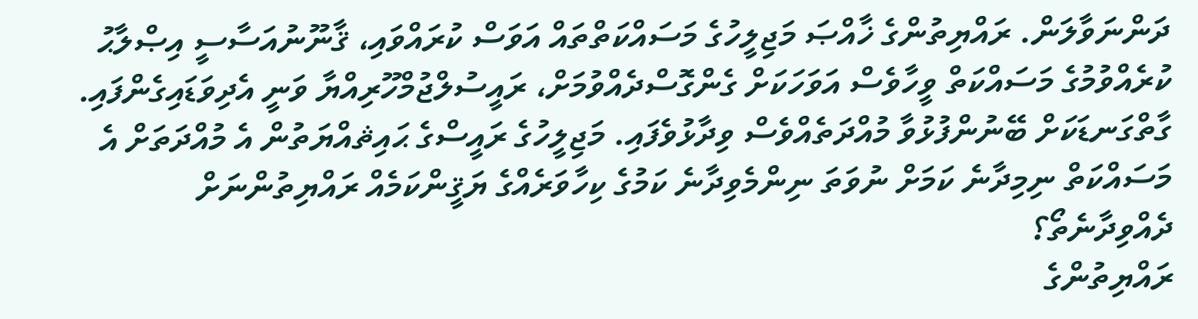ދަންނަވާލަން. ރައްޔިތުންގެ ޚާއްޞަ މަޖިލީހުގެ މަސައްކަތްތައް އަވަސް ކުރައްވައި، ޤާނޫނުއަސާސީ އިޞްލާޙު ކުރެއްވުމުގެ މަސައްކަތް ވީހާވެސް އަވަހަކަށް ގެންގޮސްދެއްވުމަށް، ރައީސުލްޖުމްހޫރިއްޔާ ވަނީ އެދިވަޑައިގެންފައި. ގާތްގަނޑަކަށް ބޭނުންފުޅުވާ މުއްދަތެއްވެސް ވިދާޅުވެފައި. މަޖިލީހުގެ ރައީސްގެ ޙައިޘއްޔަތުން އެ މުއްދަތަށް އެ މަސައްކަތް ނިމިދާނެ ކަމަށް ނުވަތަ ނިންމެވިދާނެ ކަމުގެ ކިހާވަރެއްގެ ޔަޤީންކަމެއް ރައްޔިތުންނަށް ދެއްވިދާނެތޯ؟
ރައްޔިތުންގެ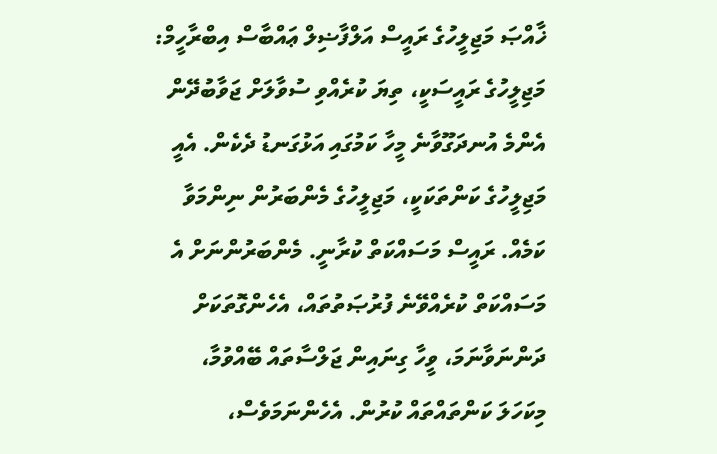ޚާއްޞަ މަޖިލީހުގެ ރައީސް އަލްފާޟިލް ޢައްބާސް އިބްރާހީމް:
މަޖިލީހުގެ ރައީސަކީ، ތިޔަ ކުރެއްވި ސުވާލަށް ޖަވާބުދޭން އެންމެ އުނދަގޫވާނެ މީހާ ކަމުގައި އަޅުގަނޑު ދެކެން. އެއީ މަޖިލީހުގެ ކަންތަކަކީ، މަޖިލީހުގެ މެންބަރުން ނިންމަވާ ކަމެއް. ރައީސް މަސައްކަތް ކުރާނީ. މެންބަރުންނަށް އެ މަސައްކަތް ކުރެއްވޭނެ ފުރުޞަތުތައް، އެހެންގޮތަކަށް ދަންނަވާނަމަ، ވީހާ ގިނައިން ޖަލްސާތައް ބޭއްވުމާ، މިކަހަލަ ކަންތައްތައް ކުރުން. އެހެންނަމަވެސް،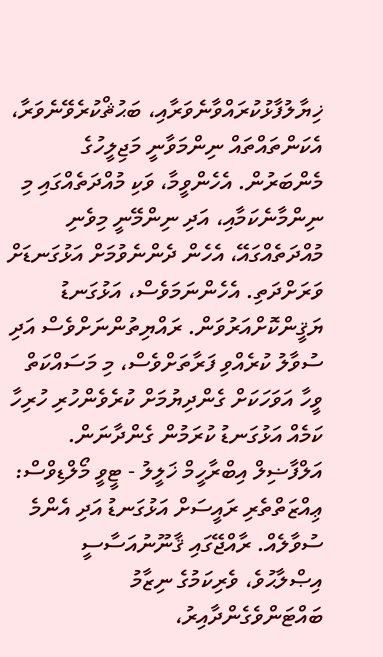ޚިޔާލުފާޅުކުރައްވާނެވަރާއި، ބަޙުޘްކުރެވޭނެވަރާ، އެކަންތައްތައް ނިންމަވާނީ މަޖިލީހުގެ މެންބަރުން. އެހެންވީމާ، ވަކި މުއްދަތެއްގައި މި ނިންމާނެކަމާއި، އަދި ނިންމޭނީ މިވެނި މުއްދަތެއްގައޭ، އެހެން ދެންނެވުމަށް އަޅުގަނޑަށް ވަރަށްދަތި. އެހެންނަމަވެސް، އަޅުގަނޑު ޔަޤީންކޮށްއަރުވަން. ރައްޔިތުންނަށްވެސް އަދި ސުވާލު ކުރެއްވި ފަރާތަށްވެސް، މި މަސައްކަތް ވީހާ އަވަހަކަށް ގެންދިޔުމަށް ކުރެވެންހުރި ހުރިހާ ކަމެއް އަޅުގަނޑު ކުރަމުން ގެންދާނަން.
އަލްފާޟިލް އިބްރާހީމް ޚަލީލު - ޓީވީ މޯލްޑިވްސް:
ޢިއްޒަތްތެރި ރައީސަށް އަޅުގަނޑު އަދި އެންމެ ސުވާލެއް. ރާއްޖޭގައި ޤާނޫނުއަސާސީ އިޞްލާޙުވެ، ވެރިކަމުގެ ނިޒާމު ބައްޓަންވެގެންދާއިރު،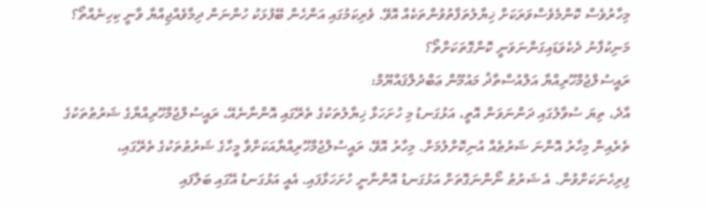މިހާރުވެސް ކޮންމެވެސްވަރަކަށް ޚިޔާލުތަފާތުވުންތަކެއް އޮވޭ. ވެރިކަމުގައި އަންހެން ބޭފުޅަކު ހުންނަން ދިމާވެއްޖިއްޔާ ވާނީ ކިހިނެއްތޯ؟ މަނިކުފާނު ދެކެވަޑައިގަންނަވަނީ ކޮންގޮތަކަށްތޯ؟
ރައީސުލްޖުމްހޫރިއްޔާ އަލްއުސްތާޛު މައުމޫން ޢަބްދުލްޤައްޔޫމް:
އާދެ، ތިޔަ ސުވާލުގައި ދަންނަވަން އޮތީ، އަޅުގަނޑު މި ހުށަހަޅާ ޚިޔާލުތަކުގެ ތެރޭގައި އޮންނާނެއޭ، ރައީސުލްޖުމްހޫރިއްޔާގެ ޝަރުޠުތަކުގެ ތެރެއިން މިހާރު އޮންނަ ޝަރުޠެއް އުނިކޮށްލުމަށް. މިހާރު އޮވޭ، ރައީސުލްޖުމްހޫރިއްޔާއަކަށްވާ މީހާގެ ޝަރުޠުތަކުގެ ތެރޭގައި، ފިރިހެނަކަށްވުން. އެ ޝަރުޠު ނޯންނަގޮތަށް އަޅުގަނޑު އޮންނާނީ ހުށަހަޅާފައި. އެއީ އަޅުގަނޑު އޭގައި ބަލާފައި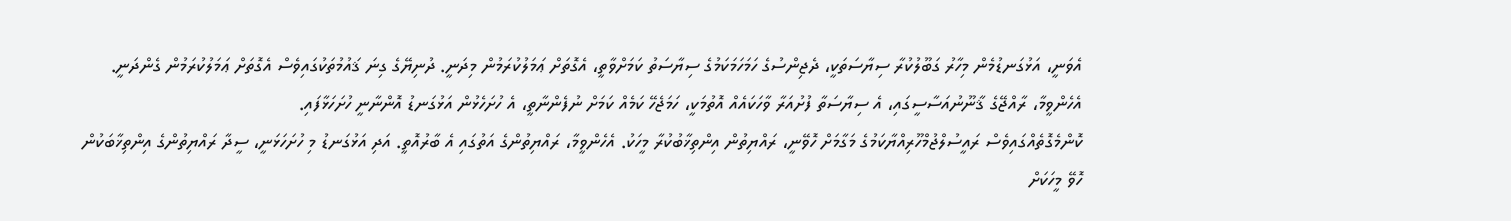އެވަނީ، އަޅުގަނޑުމެން މިހާރު ގަބޫލުކުރާ ސިޔާސަތަކީ، ދެޖިންސުގެ ހަމަހަމަކަމުގެ ސިޔާސަތު ކަމަށްވާތީ، އެގޮތަށް ޢަމަލުކުރަމުން މިދަނީ. ދުނިޔޭގެ ގިނަ ޤައުމުތަކުގައިވެސް އެގޮތަށް ޢަމަލުކުރަމުން ގެންދަނީ. އެހެންވީމާ، ރާއްޖޭގެ ޤާނޫނުއަސާސީގައި، އެ ސިޔާސަތާ ފުށުއަރާ ވާހަކައެއް އޮތުމަކީ، ހަމަޖެހޭ ކަމެއް ކަމަށް ނުފެންނާތީ، އެ ހުށަހެޅުން އަޅުގަނޑު އޮންނާނީ ހުށަހަޅާފައި.
ކޮންމެގޮތެއްގައިވެސް ރައީސުލްޖުމްހޫރިއްޔާކަމުގެ މަގާމަށް ހޮވޭނީ، ރައްޔިތުން އިންތިޚާބުކުރާ މީހަކު. އެހެންވީމާ، ރައްޔިތުންގެ އަތުގައި އެ ބާރުއޮތީ. އަދި އަޅުގަނޑު މި ހުށަހަޅަނީ، ސީދާ ރައްޔިތުންގެ އިންތިޚާބަކުން ހޮވޭ މީހަކަށް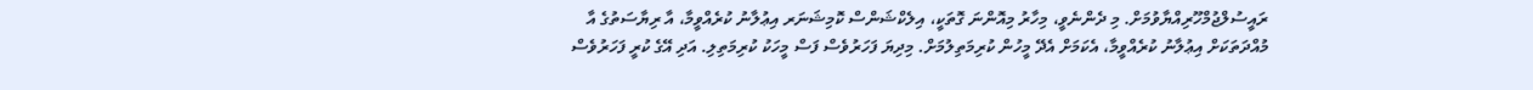ރައީސުލްޖުމްހޫރިއްޔާވުމަށް. މި ދެންނެވީ، މިހާރު މިއޮންނަ ގޮތަކީ، އިލެކްޝަންސް ކޮމިޝަނަރ އިޢުލާނު ކުރެއްވީމާ، އާ ރިޔާސަތުގެ އާ މުއްދަތަކަށް އިޢުލާނު ކުރެއްވީމާ، އެކަމަށް އެދޭ މީހުން ކުރިމަތިލުމަށް. މިދިޔަ ފަހަރުވެސް ފަސް މީހަކު ކުރިމަތިލި. އަދި އޭގެ ކުރީ ފަހަރުވެސް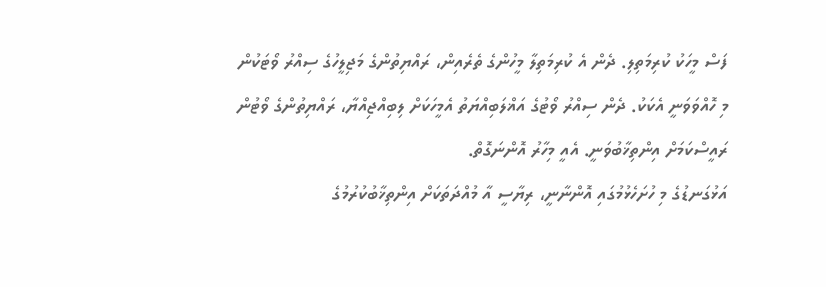ފަސް މީހަކު ކުރިމަތިލި. ދެން އެ ކުރިމަތިލާ މީހުންގެ ތެރެއިން، ރައްޔިތުންގެ މަޖިލީހުގެ ސިއްރު ވޯޓަކުން މި ހޮއްވަވަނީ އެކަކު. ދެން ސިއްރު ވޯޓުގެ އަޣްލަބިއްޔަތު އެމީހަކަށް ލިބިއްޖިއްޔާ، ރައްޔިތުންގެ ވޯޓުން ރައީސްކަމަށް އިންތިޚާބުވަނީ. އެއީ މިހާރު އޮންނަގޮތް.
އަޅުގަނޑުގެ މި ހުށަހެޅުމުގައި އޮންނާނީ، ރިޔާސީ އާ މުއްދަތަކަށް އިންތިޚާބުކުރުމުގެ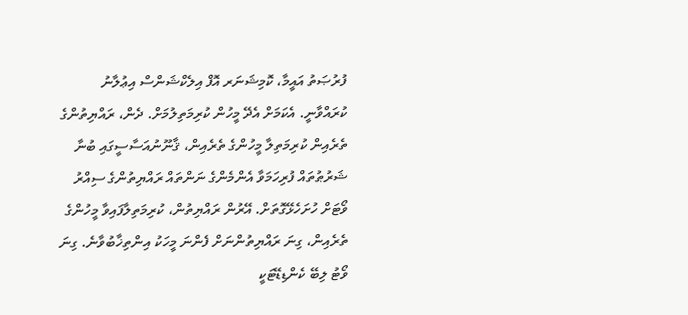ފުރުޞަތު އައީމާ، ކޮމިޝަނަރ އޮފް އިލެކްޝަންސް އިޢުލާނު ކުރައްވާނީ. އެކަމަށް އެދޭ މީހުން ކުރިމަތިލުމަށް. ދެން، ރައްޔިތުންގެ ތެރެއިން ކުރިމަތިލާ މީހުންގެ ތެރެއިން، ޤާނޫނުއަސާސީގައި ބުނާ ޝަރުޠުތައް ފުރިހަމަވާ އެންމެންގެ ނަންތައް ރައްޔިތުންގެ ސިއްރު ވޯޓަށް ހުށަހެޅޭގޮތަށް. އޭރުން ރައްޔިތުން، ކުރިމަތިލާފައިވާ މީހުންގެ ތެރެއިން، ގިނަ ރައްޔިތުންނަށް ފެންނަ މީހަކު އިންތިޚާބުވާނެ. ގިނަ ވޯޓު ލިބޭ ކެންޑިޑޭޓަކީ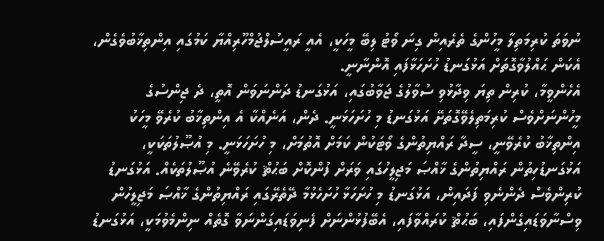ނުވަތަ ކުރިމަތިލާ މީހުންގެ ތެރެއިން ގިނަ ވޯޓު ލިބޭ މީހަކީ، އެއީ ރައީސުލްޖުމްހޫރިއްޔާ ކަމުގައި އިންތިޚާބުވެގެން، އެކަން ޙައްލުވާގޮތަށް އަޅުގަނޑު ހުށަހަޅާފައި އޮންނާނީ.
އެހެންވީމާ، ކުރިން ތިޔަ ވިދާޅުވި ސުވާލުގެ ޖަވާބުގައި، އަޅުގަނޑު ދަންނަވަން އޮތީ، ދެ ޖިންސުގެ މީހުންނަށްވެސް ކުރިމަތިލެވޭގޮތަށޭ އަޅުގަނޑު މި ހުށަހަޅަނީ. ދެން، އަނެއްކާ އެ އިންތިޚާބު ކުރެވޭ މީހަކު އިންތިޚާބު ކުރެވޭނީ، ސީދާ ރައްޔިތުންގެ ވޯޓަކުން ކަމަށް އޮތުމަށް، މި ހުށަހަޅަނީ. މި އުޞޫލުތަކަކީ، އަޅުގަނޑުހިތުން ރައްޔިތުންގެ ޚާއްޞަ މަޖިލީހުގައި ވަރަށް ފުންކޮށް ބަޙުޘް ކުރެވޭނެ އުޞޫލުތަކެއް. އަޅުގަނޑު ކުރިންވެސް ދެންނެވި ފަދައިން، އަޅުގަނޑު މި ހުށަހަޅާ ހުށަހެޅުމާ ދޭތެރޭގައި ރައްޔިތުންގެ ޚާއްޞަ މަޖިލީހުން ވިސްނާވަޑައިގެންފައި، ބަޙުޘް ކުރައްވާފައި، އެބޭފުޅުންނަށް ފެނިވަޑައިގަންނަވާ ގޮތެއް ނިންމެވުމަކީ، އަޅުގަނޑު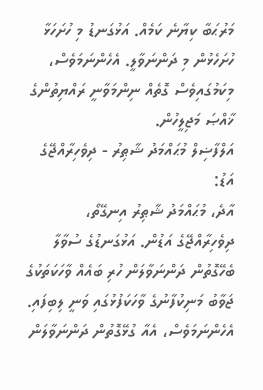މަރުޙަބާ ކިޔާނެ ކަމެއް. އަޅުގަނޑު މި ހުށަހަޅާ ހުށަހެޅުން މި ދަންނަވާލީ. އެހެންނަމަވެސް، މިކަމުގައިވެސް ގޮތެއް ނިންމަވާނީ ރައްޔިތުންގެ ޚާއްޞަ މަޖިލީހުން.
އަލްފާޟިލް މުޙައްމަދު ޝާޠިރު - ދިވެހިރާއްޖޭގެ އަޑު:
އާދެ، މުޙައްމަދު ޝާޠިރު އިނގޭތޯ، ދިވެހިރާއްޖޭގެ އަޑުން. އަޅުގަނޑުގެ ސުވާލާ ބެހޭގޮތުން ދަންނަވާލަން ހުރި ބައެއް ވާހަކަތަކުގެ ޖަވާބު މަނިކުފާނުގެ ވާހަކަފުޅުގައި ވަނީ ލިބިފައި. އެހެންނަމަވެސް، އެއާ ގުޅޭގޮތުން ދަންނަވާލަން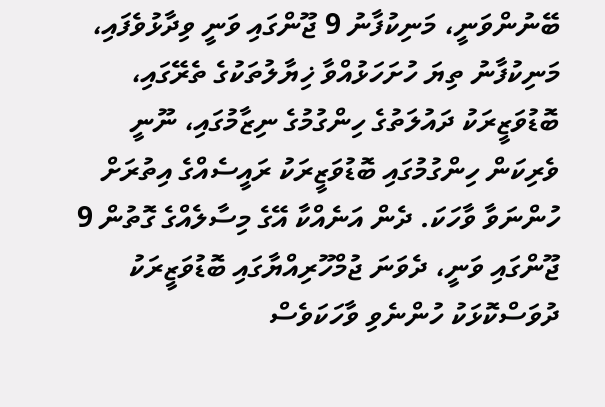ބޭނުންވަނީ، މަނިކުފާނު 9 ޖޫންގައި ވަނީ ވިދާޅުވެފައި، މަނިކުފާނު ތިޔަ ހުށަހަޅުއްވާ ޚިޔާލުތަކުގެ ތެރޭގައި، ބޮޑުވަޒީރަކު ދައުލަތުގެ ހިންގުމުގެ ނިޒާމުގައި، ނޫނީ ވެރިކަން ހިންގުމުގައި ބޮޑުވަޒީރަކު ރައީސެއްގެ އިތުރަށް ހުންނަވާ ވާހަކަ. ދެން އަނެއްކާ އޭގެ މިސާލެއްގެ ގޮތުން 9 ޖޫންގައި ވަނީ، ދެވަނަ ޖުމްހޫރިއްޔާގައި ބޮޑުވަޒީރަކު ދުވަސްކޮޅަކު ހުންނެވި ވާހަކަވެސް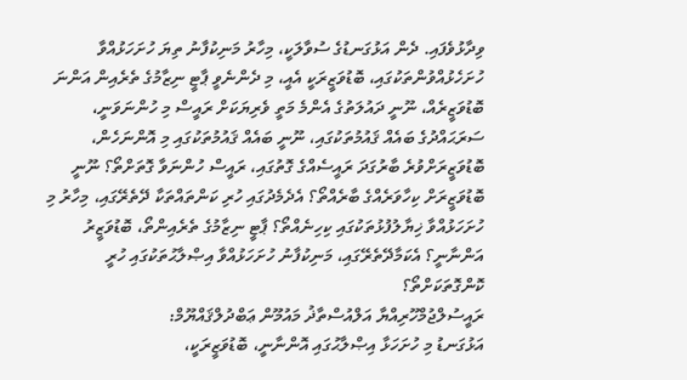ވިދާޅުވެފައި. ދެން އަޅުގަނޑުގެ ސުވާލަކީ، މިހާރު މަނިކުފާނު ތިޔަ ހުށަހަޅުއްވާ ހުށަހެޅުއްވުންތަކުގައި، ބޮޑުވަޒީރަކީ އެއީ، މި ދެންނެވީ ޕާޓީ ނިޒާމުގެ ތެރެއިން އަންނަ ބޮޑުވަޒީރެއް، ނޫނީ ދައުލަތުގެ އެންމެ މަތީ ވެރިޔަކަށް ރައީސް މި ހުންނަވަނީ، ސަރަޙައްދުގެ ބައެއް ޤައުމުތަކުގައި، ނޫނީ ބައެއް ޤައުމުތަކުގައި މި އޮންނަހެން، ބޮޑުވަޒީރަށްވުރެ ބާރުގަދަ ރައީސެއްގެ ގޮތުގައި، ރައީސް ހުންނަވާ ގޮތަށްތޯ؟ ނޫނީ ބޮޑުވަޒީރަށް ކިހާވަރެއްގެ ބާރެއްތޯ؟ އެދެމެދުގައި ހުރި ކަންތައްތަކާ ދޭތެރޭގައި، މިހާރު މި ހުށަހަޅުއްވާ ޚިޔާލުފުޅުތަކުގައި ކިހިނެއްތޯ؟ ޕާޓީ ނިޒާމުގެ ތެރެއިންތޯ، ބޮޑުވަޒީރު އަންނާނީ؟ އެކަމާދޭތެރޭގައި، މަނިކުފާނު ހުށަހަޅުއްވާ އިޞްލާޙުތަކުގައި ހުރީ ކޮންގޮތަކަށްތޯ؟
ރައީސުލްޖުމްހޫރިއްޔާ އަލްއުސްތާޛު މައުމޫން ޢަބްދުލްޤައްޔޫމް:
އަޅުގަނޑު މި ހުށަހަޅާ އިޞްލާޙުގައި އޮންނާނީ، ބޮޑުވަޒީރަކީ،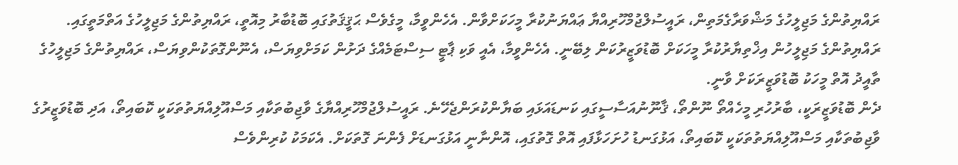ރައްޔިތުންގެ މަޖިލީހުގެ މަޝްވަރާގެމަތިން، ރައީސުލްޖުމްހޫރިއްޔާ ޢައްޔަނުކުރާ މީހަކަށްވާން. އެހެންވީމާ، މީގެވެސް ޙަޤީޤަތުގައި ބޮޑުބާރު މިއޮތީ، ރައްޔިތުންގެ މަޖިލީހުގެ އަތްމަތީގައި. ރައްޔިތުންގެ މަޖިލީހުން އިޚްތިޔާރުކުރާ މީހަކަށް ބޮޑުވަޒީރުކަން ލިބޭނީ. އެހެންވީމާ، އެއީ ވަކި ޕާޓީ ސިސްޓަމެއްގެ ދަށުން ކަމަށްވިޔަސް، އެނޫންގޮތަކުންވިޔަސް، ރައްޔިތުންގެ މަޖިލީހުގެ ތާއީދު އޮތް މީހަކު ބޮޑުވަޒީރަކަށް ވާނީ.
ދެން ބޮޑުވަޒީރަކީ، ބާރުހުރި މީހެއްތޯ ނޫންތޯ، ޤާނޫނުއަސާސީގައި ކަނޑައަޅައި ބަޔާންކުރަންޖެހޭނެ. ރައީސުލްޖުމްހޫރިއްޔާގެ ވާޖިބުތަކާއި މަސްއޫލިއްޔަތުތަކަކީ ކޮބައިތޯ، އަދި ބޮޑުވަޒީރުގެ ވާޖިބުތަކާއި މަސްއޫލިއްޔަތުތަކަކީ ކޮބައިތޯ، އަޅުގަނޑު ހުށަހަޅާފައި އޮތް ގޮތުގައި، އޮންނާނީ އަޅުގަނޑަށް ފެންނަ ގޮތަކަށް. އެކަމަކު ކުރިންވެސް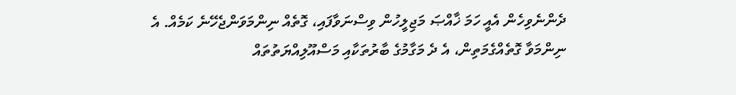ދެންނެވިހެން އެއީ ހަމަ ޚާއްޞަ މަޖިލީހުން ވިސްނަވާފައި، ގޮތެއް ނިންމަވަންޖެހޭނެ ކަމެއް. އެ ނިންމަވާ ގޮތެއްގެމަތިން، އެ ދެ މަގާމުގެ ބާރުތަކާއި މަސްއޫލިއްޔަތުތައް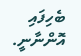ބެހިފައި އޮންނާނީ.